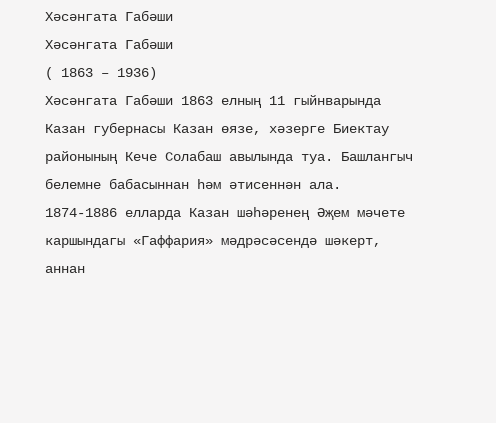Хәсәнгата Габәши
Хәсәнгата Габәши
( 1863 – 1936)
Хәсәнгата Габәши 1863 елның 11 гыйнварында Казан губернасы Казан өязе, хәзерге Биектау районының Кече Солабаш авылында туа. Башлангыч белемне бабасыннан һәм әтисеннән ала. 1874-1886 елларда Казан шәһәренең Әҗем мәчете каршындагы «Гаффария» мәдрәсәсендә шәкерт, аннан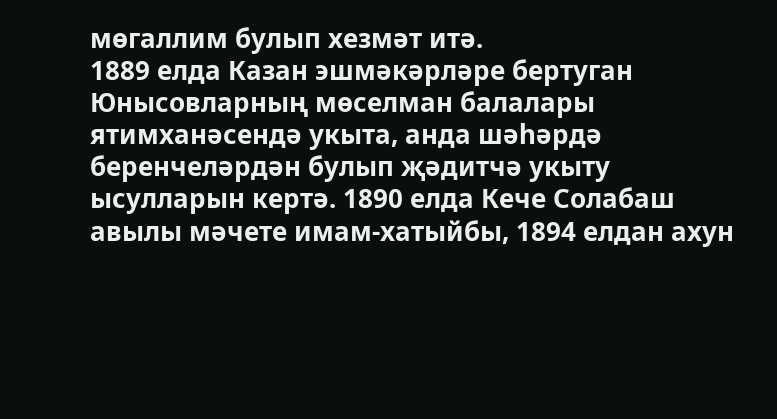мөгаллим булып хезмәт итә.
1889 елда Казан эшмәкәрләре бертуган Юнысовларның мөселман балалары ятимханәсендә укыта, анда шәһәрдә беренчеләрдән булып җәдитчә укыту ысулларын кертә. 1890 елда Кече Солабаш авылы мәчете имам-хатыйбы, 1894 елдан ахун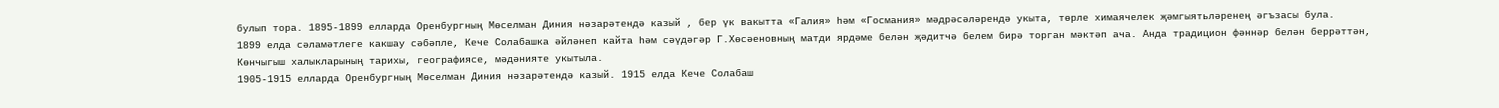булып тора. 1895-1899 елларда Оренбургның Мөселман Диния нәзарәтендә казый , бер үк вакытта «Галия» һәм «Госмания» мәдрәсәләрендә укыта, төрле химаячелек җәмгыятьләренең әгъзасы була.
1899 елда сәламәтлеге какшау сәбәпле, Кече Солабашка әйләнеп кайта һәм сәүдәгәр Г.Хөсәеновның матди ярдәме белән җәдитчә белем бирә торган мәктәп ача. Анда традицион фәннәр белән беррәттән, Көнчыгыш халыкларының тарихы, географиясе, мәдәнияте укытыла.
1905-1915 елларда Оренбургның Мөселман Диния нәзарәтендә казый. 1915 елда Кече Солабаш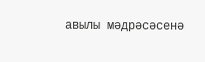авылы мәдрәсәсенә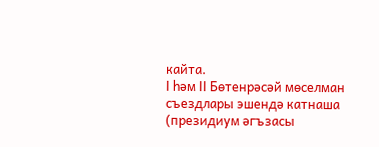кайта.
I һәм II Бөтенрәсәй мөселман съездлары эшендә катнаша (президиум әгъзасы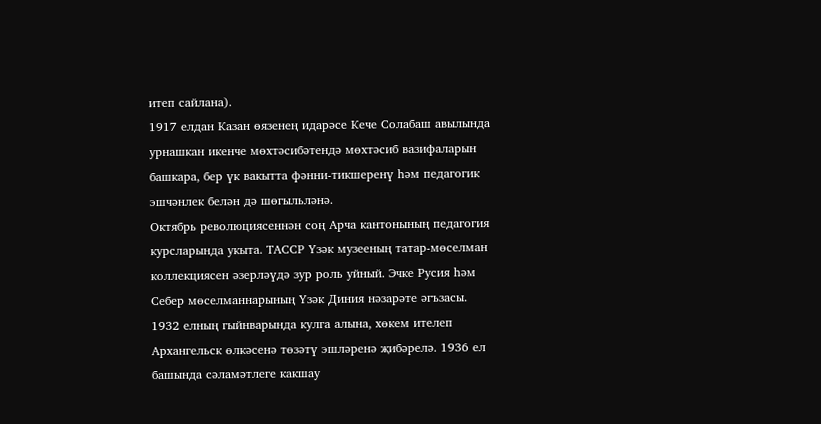итеп сайлана).
1917 елдан Казан өязенең идарәсе Кече Солабаш авылында урнашкан икенче мөхтәсибәтендә мөхтәсиб вазифаларын башкара, бер үк вакытта фәнни-тикшеренү һәм педагогик эшчәнлек белән дә шөгыльләнә.
Октябрь революциясеннән соң Арча кантонының педагогия курсларында укыта. ТАССР Үзәк музееның татар-мөселман коллекциясен әзерләүдә зур роль уйный. Эчке Русия һәм Себер мөселманнарының Үзәк Диния нәзарәте әгъзасы.
1932 елның гыйнварында кулга алына, хөкем ителеп Архангельск өлкәсенә төзәтү эшләренә җибәрелә. 1936 ел башында сәламәтлеге какшау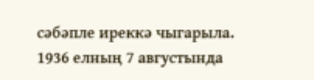сәбәпле иреккә чыгарыла. 1936 елның 7 августында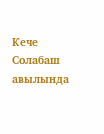Кече Солабаш авылында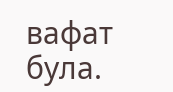вафат була.